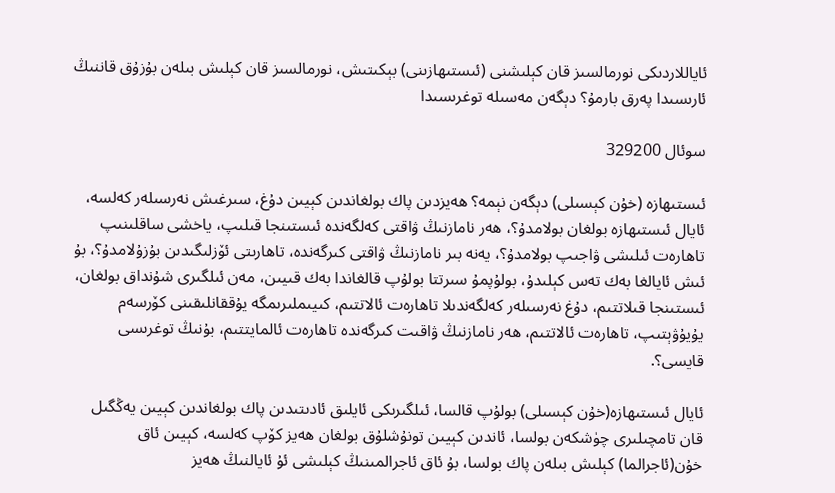ئاياللاردىكى نورمالسىز قان كېلىشنى (ئىستىھازىنى) بېكىتىش، نورمالسىز قان كېلىش بىلەن بۇزۇق قاننىڭ ئارىسىدا پەرق بارمۇ؟ دېگەن مەسىلە توغرىسىدا

سوئال 329200

ئىستىھازە (خۇن كېسىلى) دېگەن نېمە؟ ھەيزدىن پاك بولغاندىن كېيىن دۇغ، سىرغىش نەرسىلەر كەلسە، ئايال ئىستىھازە بولغان بولامدۇ؟، ھەر نامازنىڭ ۋاقتى كەلگەندە ئىستىنجا قىلىپ، ياخشى ساقلىنىپ تاھارەت ئىلىشى ۋاجىپ بولامدۇ؟، يەنە بىر نامازنىڭ ۋاقتى كىرگەندە، تاھارىتى ئۆزلىگىدىن بۇزۇلامدۇ؟، بۇ ئىش ئايالغا بەك تەس كېلىدۇ، بولۇپمۇ سىرتتا بولۇپ قالغاندا بەك قىيىن، مەن ئىلگىرى شۇنداق بولغان، ئىستىنجا قىلاتتىم، دۇغ نەرسىلەر كەلگەندىلا تاھارەت ئالاتتىم، كىيىملىرىمگە يۇققانلىقىنى كۆرسەم يۇيۇۋېتىپ، تاھارەت ئالاتتىم، ھەر نامازنىڭ ۋاقىت كىرگەندە تاھارەت ئالمايتتىم، بۇنىڭ توغرىسى قايسى؟.

ئايال ئىستىھازە(خۇن كېسىلى) بولۇپ قالسا، ئىلگىرىكى ئايلىق ئادىتىدىن پاك بولغاندىن كېيىن يەڭگىل قان تامچىلىرى چۈشكەن بولسا، ئاندىن كېيىن تونۇشلۇق بولغان ھەيز كۆپ كەلسە، كېيىن ئاق خۇن(ئاجرالما) كېلىش بىلەن پاك بولسا، بۇ ئاق ئاجرالمىنىڭ كېلىشى ئۇ ئايالنىڭ ھەيز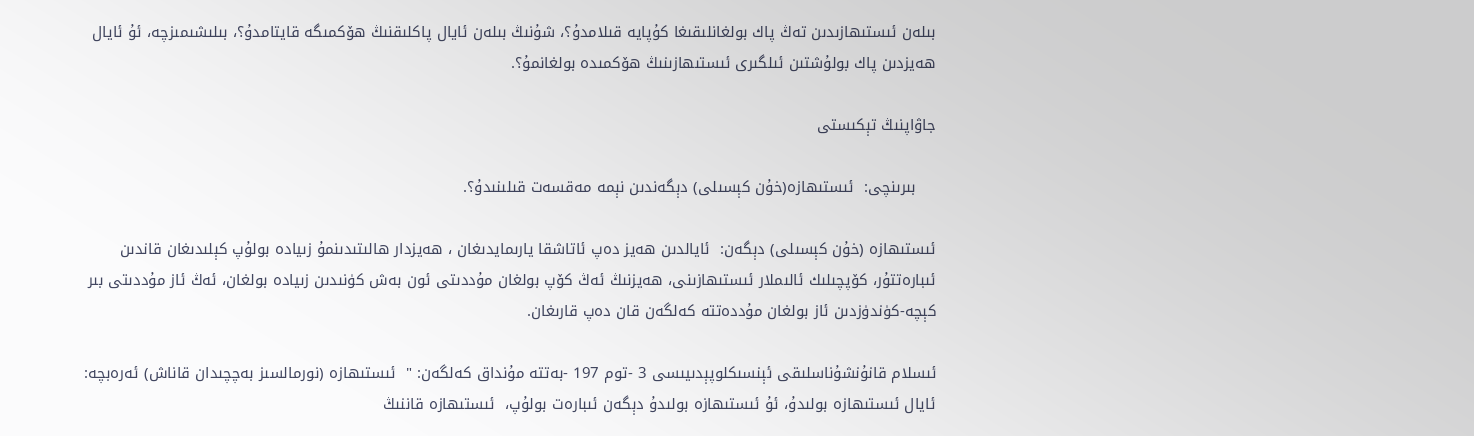بىلەن ئىستىھازىدىن تەڭ پاك بولغانلىقىغا كۇپايە قىلامدۇ؟، شۇنىڭ بىلەن ئايال پاكلىقنىڭ ھۆكمىگە قايتامدۇ؟، بىلىشىمىزچە، ئۇ ئايال ھەيزدىن پاك بولۇشتىن ئىلگىرى ئىستىھازىنىڭ ھۆكمىدە بولغانمۇ؟.

جاۋاپنىڭ تېكىستى

    بىرىنچى:  ئىستىھازە(خۇن كېسىلى) دېگەندىن نېمە مەقسەت قىلىنىدۇ؟.

ئىستىھازە (خۇن كېسىلى) دېگەن:  ئايالدىن ھەيز دەپ ئاتاشقا يارىمايدىغان ، ھەيزدار ھالىتىدىنمۇ زىيادە بولۇپ كېلىدىغان قاندىن ئىبارەتتۇر، كۆپچىلىك ئالىملار ئىستىھازىنى، ھەيزنىڭ ئەڭ كۆپ بولغان مۇددىتى ئون بەش كۈنىدىن زىيادە بولغان، ئەڭ ئاز مۇددىتى بىر كېچە-كۈندۈزدىن ئاز بولغان مۇددەتتە كەلگەن قان دەپ قارىغان.

ئىسلام قانۇنشۇناسلىقى ئېنسىكلوپېدىيىسى 3 -توم 197 -بەتتە مۇنداق كەلگەن: "  ئىستىھازە (نورمالسىز بەچچىدان قاناش) ئەرەبچە: ئايال ئىستىھازە بولىدۇ، ئۇ ئىستىھازە بولىدۇ دېگەن ئىبارەت بولۇپ،  ئىستىھازە قاننىڭ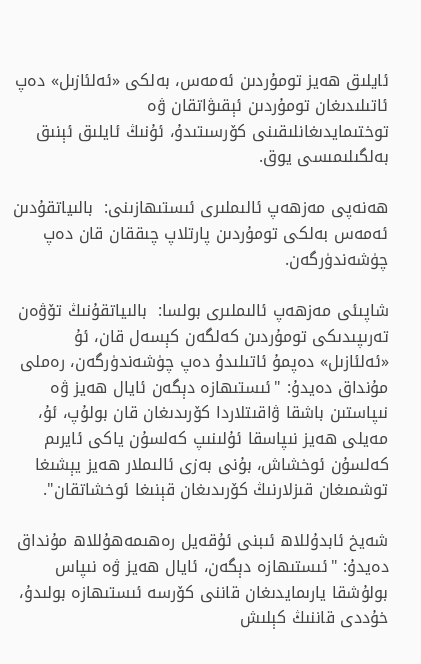ئايلىق ھەيز تومۇردىن ئەمەس، بەلكى «ئەلئازىل» دەپ ئاتىلىدىغان تومۇردىن ئېقىۋاتقان ۋە توختىمايدىغانلىقىنى كۆرسىتىدۇ، ئۇنىڭ ئايلىق ئېنىق بەلگىلىمىسى يوق.

ھەنەپى مەزھەپ ئالىملىرى ئىستىھازىنى:  بالىياتقۇدىن ئەمەس بەلكى تومۇردىن پارتلاپ چىققان قان دەپ چۈشەندۈرگەن.

شاپىئى مەزھەپ ئالىملىرى بولسا:  بالىياتقۇنىڭ تۆۋەن تەرىپىدىكى تومۇردىن كەلگەن كېسەل قان، ئۇ «ئەلئازىل» دەپمۇ ئاتىلىدۇ دەپ چۈشەندۈرگەن، رەملى مۇنداق دەيدۇ: "ئىستىھازە دېگەن ئايال ھەيز ۋە نىپاستىن باشقا ۋاقىتلاردا كۆرىدىغان قان بولۇپ، ئۇ، مەيلى ھەيز نىپاسقا ئۇلىنىپ كەلسۇن ياكى ئايرىم كەلسۇن ئوخشاش، بۇنى بەزى ئالىملار ھەيز يېشىغا توشمىغان قىزلارنىڭ كۆرىدىغان قېنىغا ئوخشاتقان".

شەيخ ئابدۇللاھ ئىبنى ئۇقەيل رەھىمەھۇللاھ مۇنداق دەيدۇ: "ئىستىھازە دېگەن، ئايال ھەيز ۋە نىپاس بولۇشقا يارىمايدىغان قاننى كۆرسە ئىستىھازە بولىدۇ، خۇددى قاننىڭ كېلىش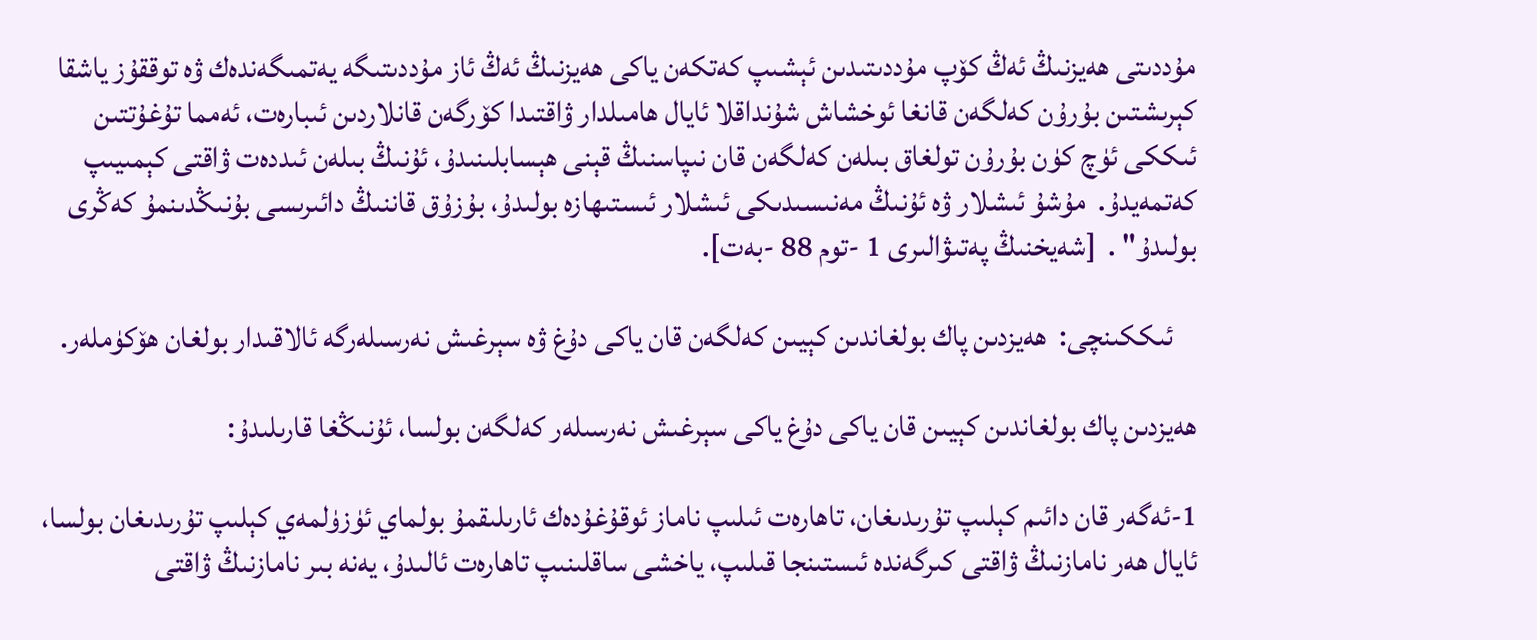مۇددىتى ھەيزنىڭ ئەڭ كۆپ مۇددىتىدىن ئېشىپ كەتكەن ياكى ھەيزنىڭ ئەڭ ئاز مۇددىتىگە يەتمىگەندەك ۋە توققۇز ياشقا كېرىشتىن بۇرۇن كەلگەن قانغا ئوخشاش شۇنداقلا ئايال ھامىلدار ۋاقتىدا كۆرگەن قانلاردىن ئىبارەت، ئەمما تۇغۇتتىن ئىككى ئۈچ كۈن بۇرۇن تولغاق بىلەن كەلگەن قان نىپاسنىڭ قېنى ھېسابلىنىدۇ، ئۇنىڭ بىلەن ئىددەت ۋاقتى كېمىيىپ كەتمەيدۇ.  مۇشۇ ئىشلار ۋە ئۇنىڭ مەنىسىدىكى ئىشلار ئىستىھازە بولىدۇ، بۇزۇق قاننىڭ دائىرىسى بۇنىڭدىنمۇ كەڭرى بولىدۇ" .  [شەيخنىڭ پەتىۋالىرى 1 -توم 88 -بەت].

    ئىككىنچى:  ھەيزدىن پاك بولغاندىن كېيىن كەلگەن قان ياكى دۇغ ۋە سېرغىش نەرسىلەرگە ئالاقىدار بولغان ھۆكۈملەر.

ھەيزدىن پاك بولغاندىن كېيىن قان ياكى دۇغ ياكى سېرغىش نەرسىلەر كەلگەن بولسا، ئۇنىڭغا قارىلىدۇ:

1-ئەگەر قان دائىم كېلىپ تۇرىدىغان، تاھارەت ئىلىپ ناماز ئوقۇغۇدەك ئارىلىقمۇ بولماي ئۈزۈلمەي كېلىپ تۇرىدىغان بولسا، ئايال ھەر نامازنىڭ ۋاقتى كىرگەندە ئىستىنجا قىلىپ، ياخشى ساقلىنىپ تاھارەت ئالىدۇ، يەنە بىر نامازنىڭ ۋاقتى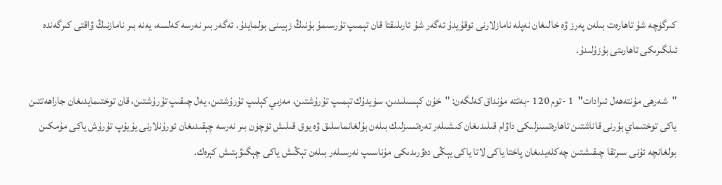كىرگۈچە شۇ تاھارەت بىلەن پەرز ۋە خالىغان نەپلە نامازلارنى ئوقۇيدۇ ئەگەر شۇ ئارىلىقتا قان تېمىپ تۇرسىمۇ بۇنىڭ زېيىنى بولمايدۇ. ئەگەر بىر نەرسە كەلسە، يەنە بىر نامازنىڭ ۋاقتى كىرگەندە ئىلگىرىكى تاھارىتى بۇزۇلىدۇ.

"شەرھى مۇنتەھەل ئىرادات"  1 -توم 120 -بەتتە مۇنداق كەلگەن: "خۇن كېسىلىدىن، سۈيدۇك تېمىپ تۇرۇشتىن، مەزىي كېلىپ تۇرۇشتىن، يەل چىقىپ تۇرۇشتىن، قان توختىمايدىغان جاراھەتتىن ياكى توختىماي بۇرنى قاناشتىن تاھارەتسىزلىكى داۋام قىلىدىغان كىشىلەر تەرەتسىزلىك بىلەن بۇلغانماسلىق ۋە يوق قىلىش ئۈچۈن بىر نەرسە چېقىدىغان ئورۇنلارنى يۇيۇپ تۇرۇش ياكى مۇمكىن بولغانچە ئۇنى سىرتقا چىقىشتىن چەكلەيدىغان پاختا ياكى لاتا ياكى يېڭى دەۋرىدىكى مۇناسىپ نەرسىلەر بىلەن تېڭىش ياكى چېگىۋېتىش كېرەك.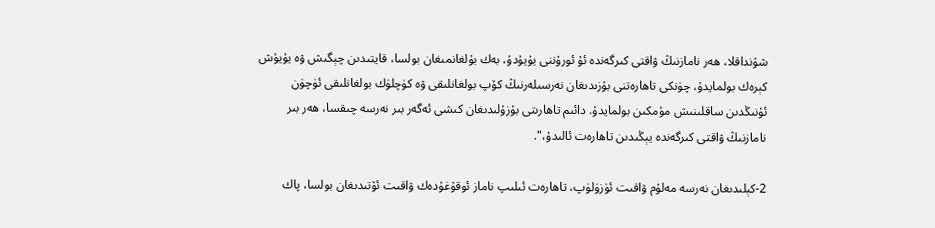شۇنداقلا، ھەر نامازنىڭ ۋاقتى كىرگەندە ئۇ ئورۇننى يۇيۇدۇ، بەك بۇلغانمىغان بولسا، قايتىدىن چېگىش ۋە يۇيۇش كېرەك بولمايدۇ، چۈنكى تاھارەتنى بۇزىدىغان نەرسىلەرنىڭ كۆپ بولغانلىقى ۋە كۈچلۈك بولغانلىقى ئۈچۈن ئۇنىڭدىن ساقلىنىش مۇمكىن بولمايدۇ. دائىم تاھارىتى بۇزۇلىدىغان كىشى ئەگەر بىر نەرسە چىقسا، ھەر بىر نامازنىڭ ۋاقتى كىرگەندە يېڭىدىن تاھارەت ئالىدۇ،".

2-كېلىدىغان نەرسە مەلۇم ۋاقىت ئۈزۈلۈپ، تاھارەت ئىلىپ ناماز ئوقۇغۇدەك ۋاقىت ئۆتىدىغان بولسا، پاك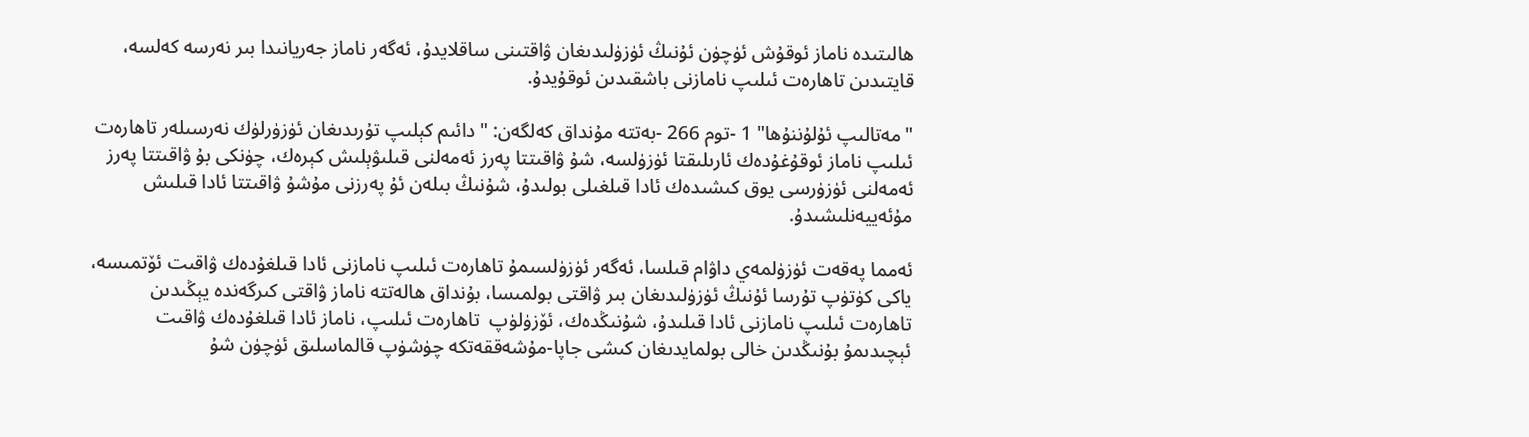ھالىتىدە ناماز ئوقۇش ئۈچۈن ئۇنىڭ ئۈزۈلىدىغان ۋاقتىنى ساقلايدۇ، ئەگەر ناماز جەريانىدا بىر نەرسە كەلسە، قايتىدىن تاھارەت ئىلىپ نامازنى باشقىدىن ئوقۇيدۇ.

"مەتالىپ ئۇلۇننۇھا" 1 -توم 266 -بەتتە مۇنداق كەلگەن: "دائىم كېلىپ تۇرىدىغان ئۈزۈرلۈك نەرسىلەر تاھارەت ئىلىپ ناماز ئوقۇغۇدەك ئارىلىقتا ئۈزۈلسە، شۇ ۋاقىتتا پەرز ئەمەلنى قىلىۋېلىش كېرەك، چۈنكى بۇ ۋاقىتتا پەرز ئەمەلنى ئۈزۈرسى يوق كىشىدەك ئادا قىلغىلى بولىدۇ، شۇنىڭ بىلەن ئۇ پەرزنى مۇشۇ ۋاقىتتا ئادا قىلىش مۇئەييەنلىشىدۇ.

ئەمما پەقەت ئۈزۈلمەي داۋام قىلسا، ئەگەر ئۈزۈلسىمۇ تاھارەت ئىلىپ نامازنى ئادا قىلغۇدەك ۋاقىت ئۆتمىسە، ياكى كۈتۈپ تۇرسا ئۇنىڭ ئۈزۈلىدىغان بىر ۋاقتى بولمىسا، بۇنداق ھالەتتە ناماز ۋاقتى كىرگەندە يېڭىدىن تاھارەت ئىلىپ نامازنى ئادا قىلىدۇ، شۇنىڭدەك، ئۆزۈلۈپ  تاھارەت ئىلىپ، ناماز ئادا قىلغۇدەك ۋاقىت ئېچىدىمۇ بۇنىڭدىن خالى بولمايدىغان كىشى جاپا-مۇشەققەتكە چۈشۈپ قالماسلىق ئۈچۈن شۇ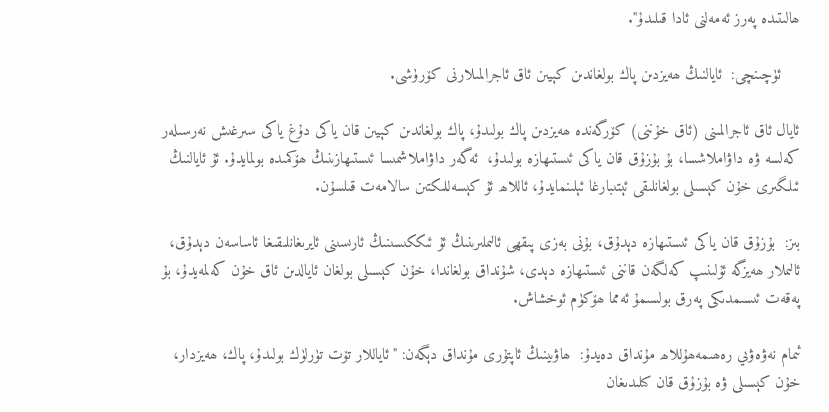ھالىتىدە پەرز ئەمەلنى ئادا قىلىدۇ".

    ئۈچىنچى:  ئايالنىڭ ھەيزدىن پاك بولغاندىن كېيىن ئاق ئاجرالمىلارنى كۆرۈشى.

ئايال ئاق ئاجرالمىنى (ئاق خۇننى) كۆرگەندە ھەيزدىن پاك بولىدۇ، پاك بولغاندىن كېيىن قان ياكى دۇغ ياكى سىرغىش نەرسىلەر كەلسە ۋە داۋاملاشسا، بۇ بۇزۇق قان ياكى ئىستىھازە بولىدۇ،  ئەگەر داۋاملاشمىسا ئىستىھازىنىڭ ھۆكمىدە بولمايدۇ. ئۇ ئايالنىڭ ئىلگىرى خۇن كېسىلى بولغانلىقى ئېتىبارغا ئېلىنمايدۇ، ئاللاھ ئۇ كېسەللىكتىن سالامەت قىلسۇن.

بىز:  بۇزۇق قان ياكى ئىستىھازە دېدۇق، بۇنى بەزى پىقھى ئالىملىرىنىڭ ئۇ ئىككىسىنىڭ ئارىسىنى ئايرىغانلىقىغا ئاساسەن دېدۇق، ئالىملار ھەيزگە ئۇلىنىپ كەلگەن قاننى ئىستىھازە دېدى، شۇنداق بولغاندا، خۇن كېسىلى بولغان ئايالدىن ئاق خۇن كەلمەيدۇ، بۇ پەقەت ئىسىمدىكى پەرق بولسىمۇ ئەمما ھۆكۈم ئوخشاش.

ئىمام نەۋەۋىي رەھىمەھۇللاھ مۇنداق دەيدۇ:  ھاۋىينىڭ ئاپتۇرى مۇنداق دېگەن: "ئاياللار تۆت تۈرلۈك بولىدۇ، پاك، ھەيزدار، خۇن كېسىلى ۋە بۇزۇق قان كىلىدىغان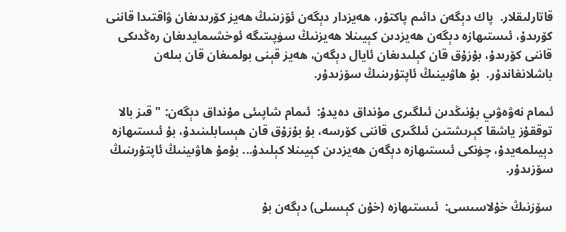قاتارلىقلار.  پاك دېگەن دائىم پاكتۇر، ھەيزدار دېگەن ئۆزىنىڭ ھەيز كۆرىدىغان ۋاقتىدا قاننى كۆرىدۇ، ئىستىھازە دېگەن ھەيزدىن كېيىنلا ھەيزنىڭ سۈپىتىگە ئوخشىمايدىغان رەڭدىكى قاننى كۆرىدۇ، بۇزۇق قان كېلىدىغان ئايال دېگەن، ھەيز قېنى بولمىغان قان بىلەن باشلانغاندۇر.  بۇ ھاۋىينىڭ ئاپتۇرىنىڭ سۆزىدۇر.

ئىمام نەۋەۋىي بۇنىڭدىن ئىلگىرى مۇنداق دەيدۇ:  ئىمام شاپىئى مۇنداق دېگەن: "قىز بالا توققۇز ياشقا كېرىشتىن ئىلگىرى قاننى كۆرسە، بۇ بۇزۇق قان ھېسابلىنىدۇ، بۇ ئىستىھازە دېيىلمەيدۇ، چۈنكى ئىستىھازە دېگەن ھەيزدىن كېيىنلا كېلىدۇ... بۇمۇ ھاۋىينىڭ ئاپتۇرىنىڭ سۆزىدۇر.

سۆزنىڭ خۇلاسىسى:  ئىستىھازە (خۇن كېسىلى) دېگەن بۇ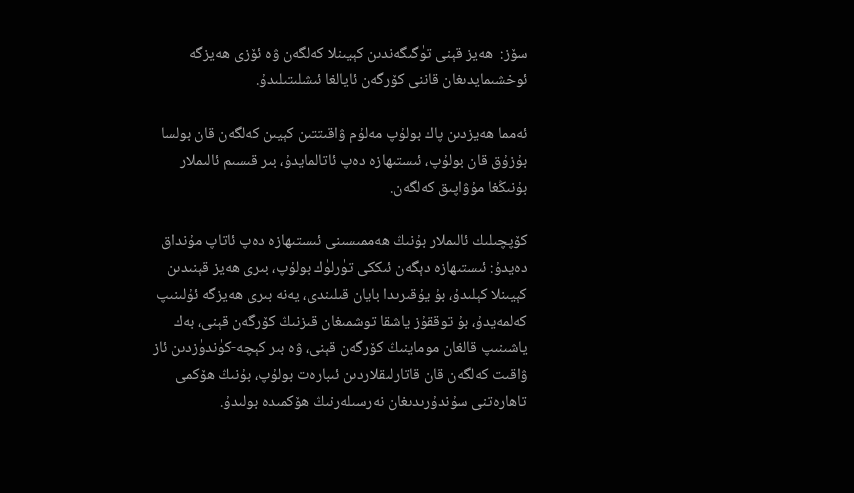سۆز:  ھەيز قېنى تۈگىگەندىن كېيىنلا كەلگەن ۋە ئۆزى ھەيزگە ئوخشىمايدىغان قاننى كۆرگەن ئايالغا ئىشلىتىلىدۇ.

ئەمما ھەيزدىن پاك بولۇپ مەلۇم ۋاقىتتىن كېيىن كەلگەن قان بولسا بۇزۇق قان بولۇپ، ئىستىھازە دەپ ئاتالمايدۇ، بىر قىسىم ئالىملار بۇنىڭغا مۇۋاپىق كەلگەن.

كۆپچىلىك ئالىملار بۇنىڭ ھەممىسىنى ئىستىھازە دەپ ئاتاپ مۇنداق دەيدۇ: ئىستىھازە دېگەن ئىككى تۈرلۈك بولۇپ، بىرى ھەيز قېنىدىن كېيىنلا كېلىدۇ، بۇ يۇقىرىدا بايان قىلىندى، يەنە بىرى ھەيزگە ئۇلىنىپ كەلمەيدۇ، بۇ توققۇز ياشقا توشمىغان قىزنىڭ كۆرگەن قېنى، بەك ياشىنىپ قالغان موماينىڭ كۆرگەن قېنى، ۋە بىر كېچە-كۈندۈزدىن ئاز ۋاقىت كەلگەن قان قاتارلىقلاردىن ئىبارەت بولۇپ، بۇنىڭ ھۆكمى تاھارەتنى سۇندۇرىدىغان نەرسىلەرنىڭ ھۆكمىدە بولىدۇ.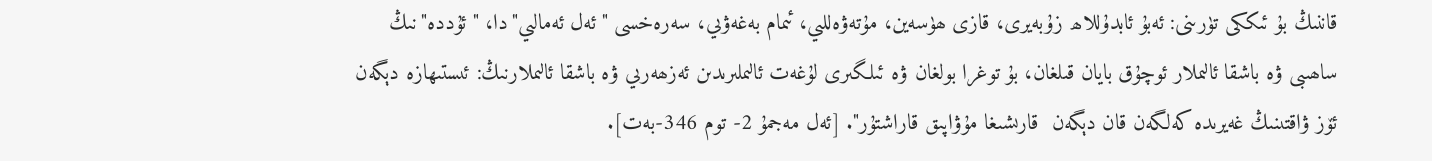قاننىڭ بۇ ئىككى تۈرىنى: ئەبۇ ئابدۇللاھ زۇبەيرى، قازى ھۈسەين، مۇتەۋەللىي، ئىمام بەغەۋىي، سەرەخسى "ئەل ئەمالىي"دا، "ئۇددە"نىڭ ساھىبى ۋە باشقا ئالىملار ئوچۇق بايان قىلغان، بۇ توغرا بولغان ۋە ئىلگىرى لۇغەت ئالىملىرىدىن ئەزھەرىي ۋە باشقا ئالىملارنىڭ: ئىستىھازە دېگەن ئۆز ۋاقتىنىڭ غەيرىدە كەلگەن قان دېگەن  قارىشىغا مۇۋاپىق قاراشتۇر". [ئەل مەجمۇ 2- توم 346-بەت].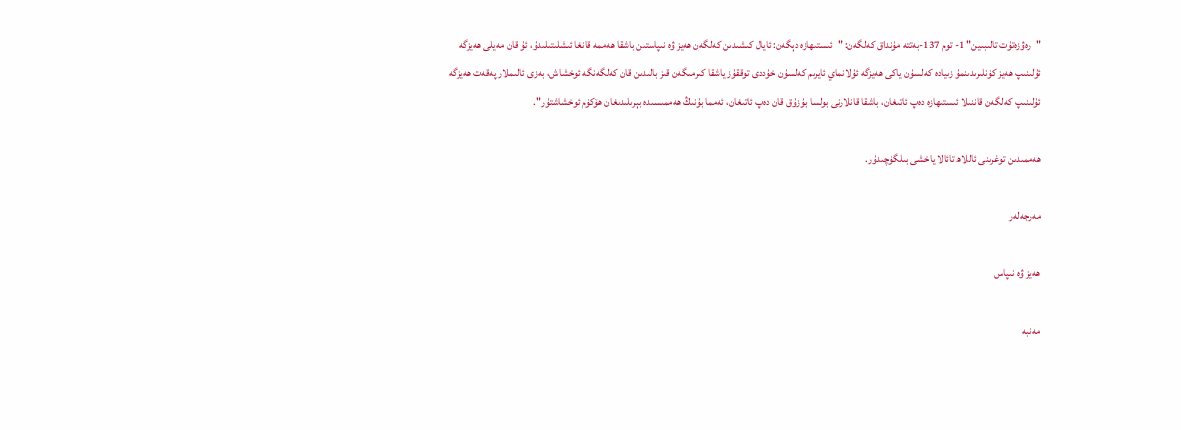"رەۋزەتۇت تالىبىين" 1- توم 137-بەتتە مۇنداق كەلگەن: "ئىستىھازە دېگەن: ئايال كىشىدىن كەلگەن ھەيز ۋە نىپاستىن باشقا ھەممە قانغا ئىشلىتىلىدۇ، ئۇ قان مەيلى ھەيزگە ئۇلىنىپ ھەيز كۈنلىرىدىنمۇ زىيادە كەلسۇن ياكى ھەيزگە ئۇلانماي ئايرىم كەلسۇن خۇددى توققۇز ياشقا كىرمىگەن قىز بالىدىن قان كەلگەنگە ئوخشاش، بەزى ئالىملار پەقەت ھەيزگە ئۇلىنىپ كەلگەن قاننىلا ئىستىھازە دەپ ئاتىغان، باشقا قانلارنى بولسا بۇزۇق قان دەپ ئاتىغان، ئەمما بۇنىڭ ھەممىسىدە بېرىلىدىغان ھۆكۈم ئوخشاشتۇر".

ھەممىدىن توغرىنى ئاللاھ تائالا ياخشى بىلگۈچىدۇر.

مەرجەلەر

ھەيز ۋە نىپاس

مەنبە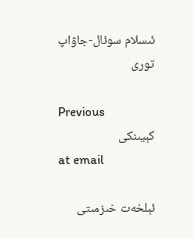ئىسلام سوئال-جاۋاپ تورى

Previous
كېيىنكى
at email

ئېلخەت خىزمىتى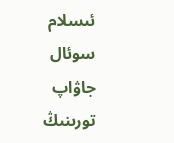ئىسلام سوئال جاۋاپ تورىنىڭ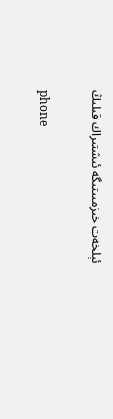ئېلخەت خىزمىىتىگە ئىشتىراك قىلىڭ

phone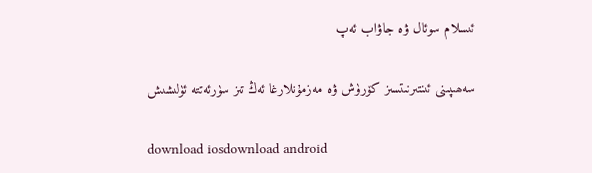ئىسلام سوئال ۋە جاۋاب ئەپ

سەھىپىنى ئىنتىرنىتسىز كۆرۈش ۋە مەزمۇنلارغا ئەڭ تىز سۈرئەتتە ئۈلىشىش

download iosdownload android